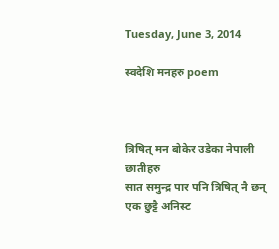Tuesday, June 3, 2014

स्वदेशि मनहरु poem



त्रिषित् मन बोकेर उडेका नेपाली छातीहरु
सात समुन्द्र पार पनि त्रिषित् नै छन्
एक छुट्टै अनिस्ट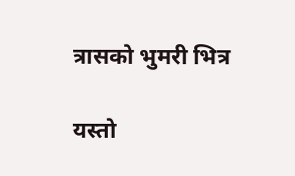त्रासको भुमरी भित्र

यस्तो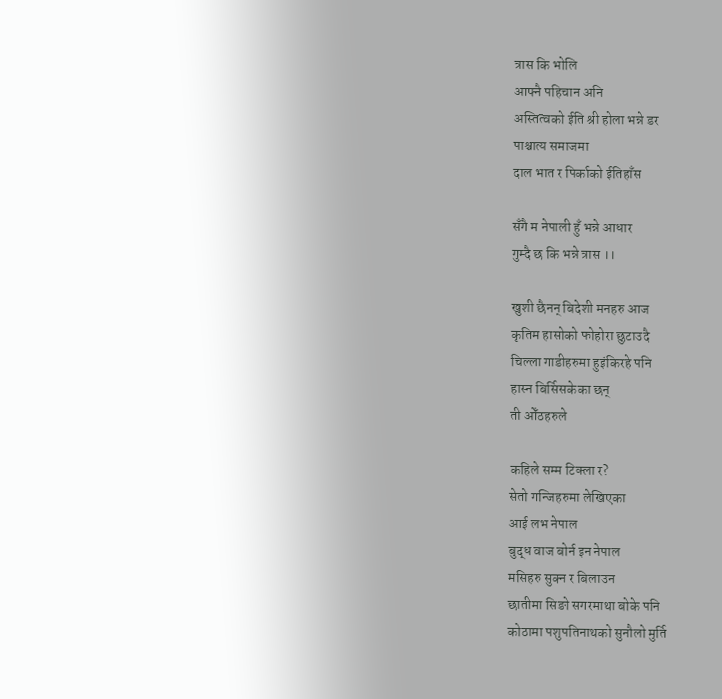त्रास कि भोलि
आफ्नै पहिचान अनि
अस्तित्वको ईति श्री होला भन्ने डर
पाश्चात्य समाजमा
दाल भात र पिर्काको ईतिहाँस

सँगै म नेपाली हुँ भन्ने आधार
गुम्दै छ कि भन्ने त्रास ।।

खुशी छैनन् बिदेशी मनहरु आज
कृतिम हासोको फोहोरा छुटाउदै
चिल्ला गाडीहरुमा हुइंकिरहे पनि
हास्न बिर्सिसकेका छन्
ती ओँठहरुले

कहिले सम्म टिक्ला र?
सेतो गन्जिहरुमा लेखिएका
आई लभ नेपाल
बुद्ध वाज बोर्न इन नेपाल
मसिहरु सुक्न र बिलाउन
छातीमा सिङो सगरमाथा बोके पनि
कोठामा पशुपतिनाथको सुनौलो मुर्ति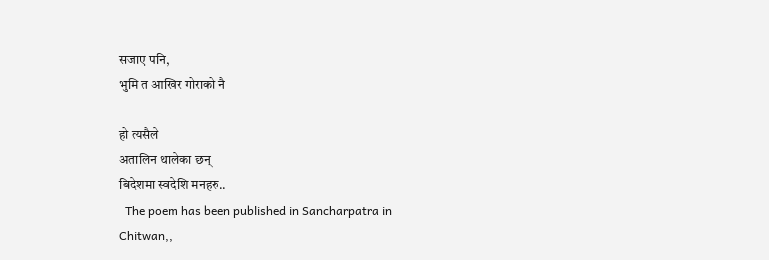सजाए पनि,
भुमि त आखिर गोराको नै

हो त्यसैले
अतालिन थालेका छन्
बिदेशमा स्वदेशि मनहरु..
  The poem has been published in Sancharpatra in Chitwan,,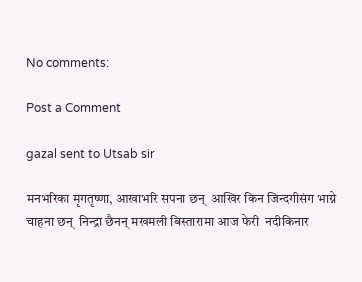No comments:

Post a Comment

gazal sent to Utsab sir

मनभरिका मृगतृष्णा, आखाभरि सपना छन्  आखिर किन जिन्दगीसंग भाग्ने चाहना छन्  निन्द्रा छैनन् मखमली बिस्तारामा आज फेरी  नदीकिनार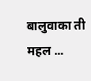बालुवाका ती महल ...